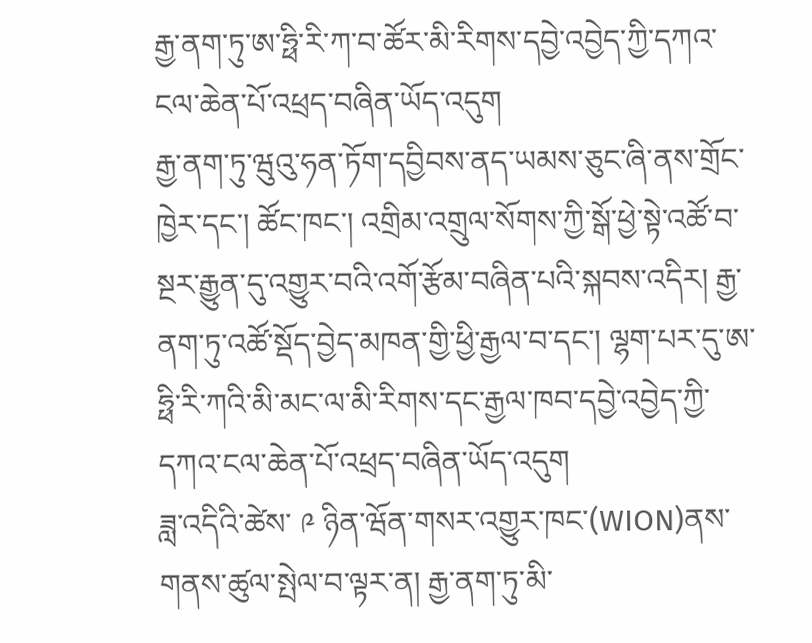རྒྱ་ནག་ཏུ་ཨ་ཧྥི་རི་ཀ་བ་ཚོར་མི་རིགས་དབྱེ་འབྱེད་ཀྱི་དཀའ་ངལ་ཆེན་པོ་འཕྲད་བཞིན་ཡོད་འདུག
རྒྱ་ནག་ཏུ་ཝུའུ་ཧན་ཏོག་དབྱིབས་ནད་ཡམས་ཅུང་ཞི་ནས་གྲོང་ཁྱེར་དང་། ཚོང་ཁང་། འགྲིམ་འགྲུལ་སོགས་ཀྱི་སྒོ་ཕྱེ་སྟེ་འཚོ་བ་སྔར་རྒྱུན་དུ་འགྱུར་བའི་འགོ་རྩོམ་བཞིན་པའི་སྐབས་འདིར། རྒྱ་ནག་ཏུ་འཚོ་སྡོད་བྱེད་མཁན་གྱི་ཕྱི་རྒྱལ་བ་དང་། ལྷག་པར་དུ་ཨ་ཧྥི་རི་ཀའི་མི་མང་ལ་མི་རིགས་དང་རྒྱལ་ཁབ་དབྱེ་འབྱེད་ཀྱི་དཀའ་ངལ་ཆེན་པོ་འཕྲད་བཞིན་ཡོད་འདུག
ཟླ་འདིའི་ཚེས་ ༩ ཉིན་ཝོན་གསར་འགྱུར་ཁང་(WION)ནས་གནས་ཚུལ་སྤེལ་བ་ལྟར་ན། རྒྱ་ནག་ཏུ་མི་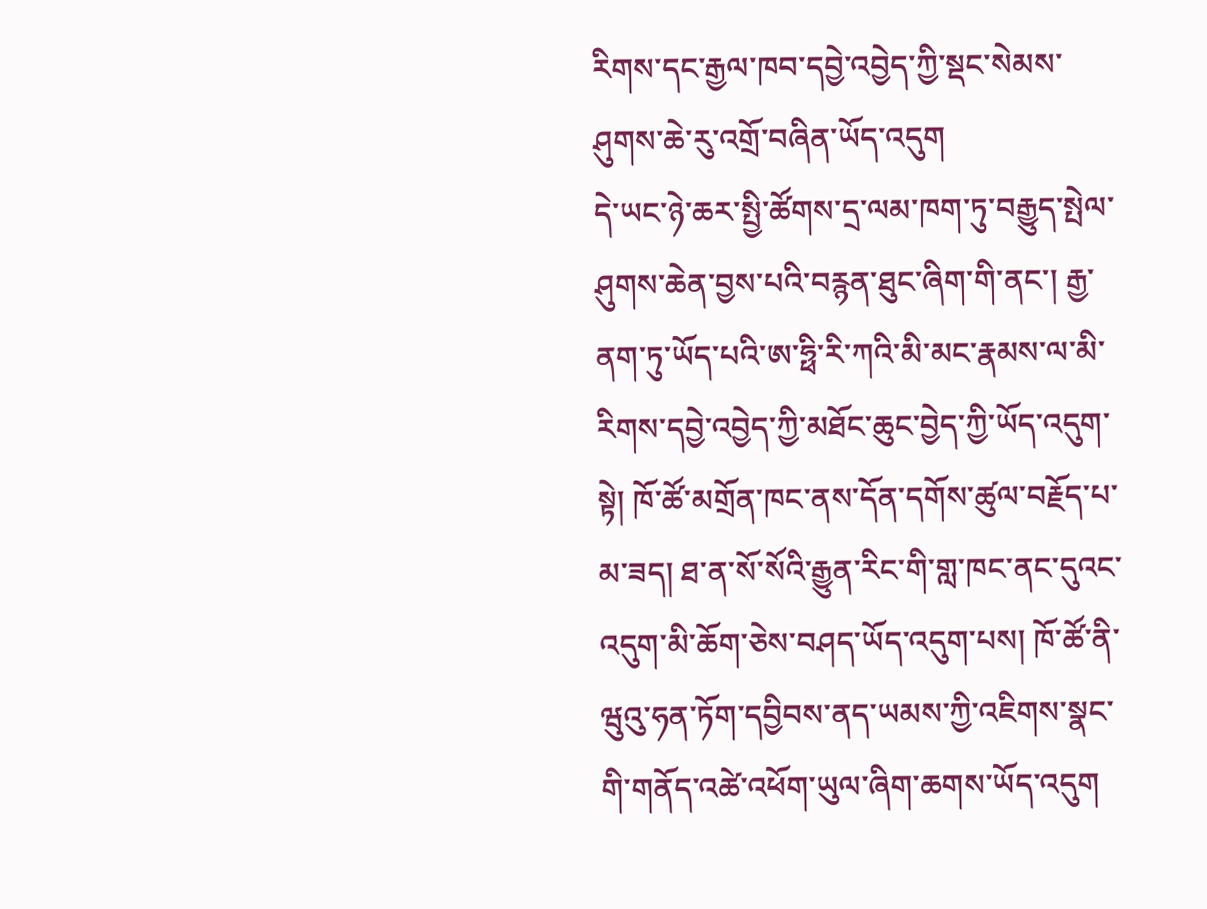རིགས་དང་རྒྱལ་ཁབ་དབྱེ་འབྱེད་ཀྱི་སྡང་སེམས་ཤུགས་ཆེ་རུ་འགྲོ་བཞིན་ཡོད་འདུག
དེ་ཡང་ཉེ་ཆར་སྤྱི་ཚོགས་དྲ་ལམ་ཁག་ཏུ་བརྒྱུད་སྤེལ་ཤུགས་ཆེན་བྱས་པའི་བརྙན་ཐུང་ཞིག་གི་ནང་། རྒྱ་ནག་ཏུ་ཡོད་པའི་ཨ་ཧྥི་རི་ཀའི་མི་མང་རྣམས་ལ་མི་རིགས་དབྱེ་འབྱེད་ཀྱི་མཐོང་ཆུང་བྱེད་ཀྱི་ཡོད་འདུག་སྟེ། ཁོ་ཚོ་མགྲོན་ཁང་ནས་དོན་དགོས་ཚུལ་བརྗོད་པ་མ་ཟད། ཐ་ན་སོ་སོའི་རྒྱུན་རིང་གི་གླ་ཁང་ནང་དུའང་འདུག་མི་ཆོག་ཅེས་བཤད་ཡོད་འདུག་པས། ཁོ་ཚོ་ནི་ཝུའུ་ཧན་ཏོག་དབྱིབས་ནད་ཡམས་ཀྱི་འཇིགས་སྣང་གི་གནོད་འཚེ་འཕོག་ཡུལ་ཞིག་ཆགས་ཡོད་འདུག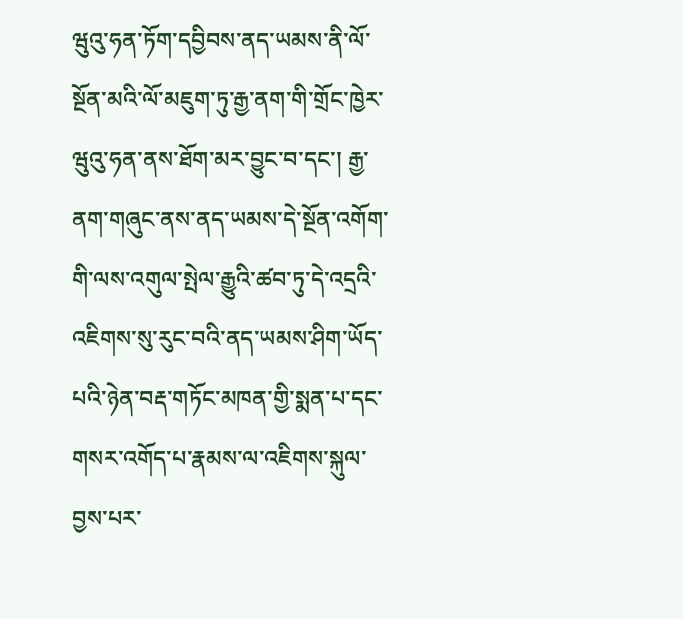ཝུའུ་ཧན་ཏོག་དབྱིབས་ནད་ཡམས་ནི་ལོ་སྔོན་མའི་ལོ་མཇུག་ཏུ་རྒྱ་ནག་གི་གྲོང་ཁྱེར་ཝུའུ་ཧན་ནས་ཐོག་མར་བྱུང་བ་དང་། རྒྱ་ནག་གཞུང་ནས་ནད་ཡམས་དེ་སྔོན་འགོག་གི་ལས་འགུལ་སྤེལ་རྒྱུའི་ཚབ་ཏུ་དེ་འདྲའི་འཇིགས་སུ་རུང་བའི་ནད་ཡམས་ཤིག་ཡོད་པའི་ཉེན་བརྡ་གཏོང་མཁན་གྱི་སྨན་པ་དང་གསར་འགོད་པ་རྣམས་ལ་འཇིགས་སྐུལ་བྱས་པར་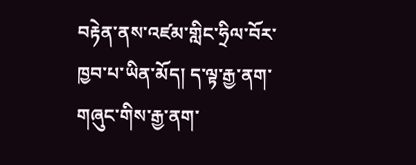བརྟེན་ནས་འཛམ་གླིང་ཧྲིལ་བོར་ཁྱབ་པ་ཡིན་མོད། ད་ལྟ་རྒྱ་ནག་གཞུང་གིས་རྒྱ་ནག་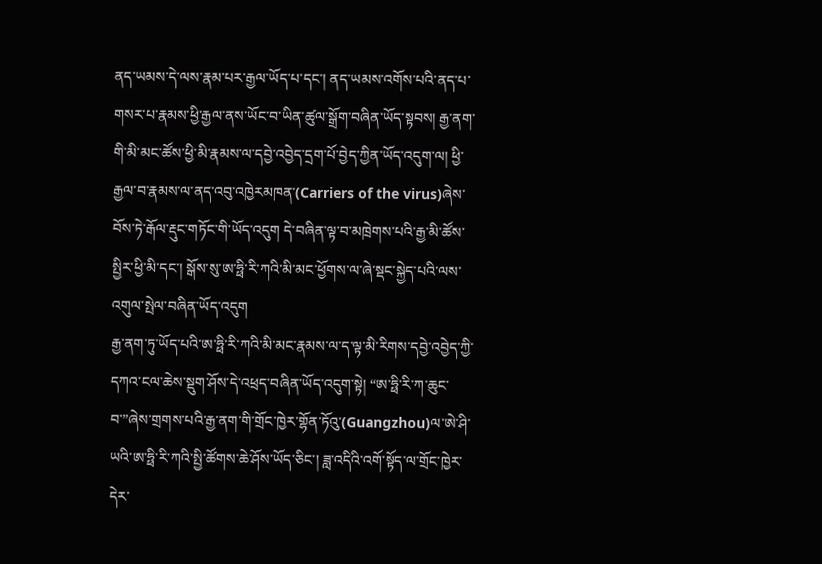ནད་ཡམས་དེ་ལས་རྣམ་པར་རྒྱལ་ཡོད་པ་དང་། ནད་ཡམས་འགོས་པའི་ནད་པ་གསར་པ་རྣམས་ཕྱི་རྒྱལ་ནས་ཡོང་བ་ཡིན་ཚུལ་སྒྲོག་བཞིན་ཡོད་སྟབས། རྒྱ་ནག་གི་མི་མང་ཚོས་ཕྱི་མི་རྣམས་ལ་དབྱེ་འབྱེད་དྲག་པོ་བྱེད་ཀྱིན་ཡོད་འདུག་ལ། ཕྱི་རྒྱལ་བ་རྣམས་ལ་ནད་འབུ་འཁྱེརམཁན་(Carriers of the virus)ཞེས་བོས་ཏེ་རྒོལ་རྡུང་གཏོང་གི་ཡོད་འདུག དེ་བཞིན་ལྟ་བ་མཁྲེགས་པའི་རྒྱ་མི་ཚོས་སྤྱིར་ཕྱི་མི་དང་། སྒོས་སུ་ཨ་ཧྥི་རི་ཀའི་མི་མང་ཕྱོགས་ལ་ཞེ་སྡང་སྐྱེད་པའི་ལས་འགུལ་སྤེལ་བཞིན་ཡོད་འདུག
རྒྱ་ནག་ཏུ་ཡོད་པའི་ཨ་ཧྥི་རི་ཀའི་མི་མང་རྣམས་ལ་ད་ལྟ་མི་རིགས་དབྱེ་འབྱེད་ཀྱི་དཀའ་ངལ་ཆེས་སྡུག་ཤོས་དེ་འཕྲད་བཞིན་ཡོད་འདུག་སྟེ། “ཨ་ཧྥི་རི་ཀ་ཆུང་བ་”ཞེས་གྲགས་པའི་རྒྱ་ནག་གི་གྲོང་ཁྱེར་གྷོན་ཏོའུ་(Guangzhou)ལ་ཨེ་ཤི་ཡའི་ཨ་ཧྥི་རི་ཀའི་སྤྱི་ཚོགས་ཆེ་ཤོས་ཡོད་ཅིང་། ཟླ་འདིའི་འགོ་སྟོད་ལ་གྲོང་ཁྱེར་དེར་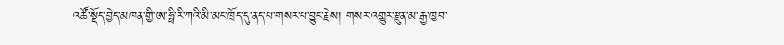འཚོ་སྡོད་བྱེད་མཁན་གྱི་ཨ་ཧྥི་རི་ཀའི་མི་མང་ཁྲོད་དུ་ནད་པ་གསར་པ་བྱུང་རྗེས། གསར་འགྱུར་རྫུན་མ་རྒྱ་ཁྱབ་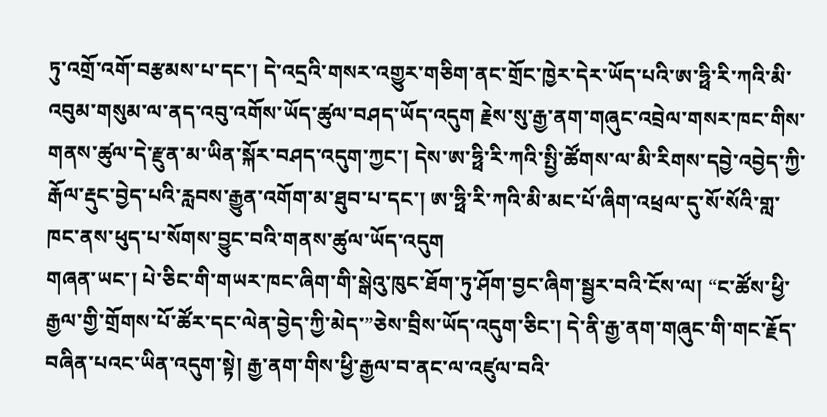ཏུ་འགྲོ་འགོ་བརྩམས་པ་དང་། དེ་འདྲའི་གསར་འགྱུར་གཅིག་ནང་གྲོང་ཁྱེར་དེར་ཡོད་པའི་ཨ་ཧྥི་རི་ཀའི་མི་འབུམ་གསུམ་ལ་ནད་འབུ་འགོས་ཡོད་ཚུལ་བཤད་ཡོད་འདུག རྗེས་སུ་རྒྱ་ནག་གཞུང་འབྲེལ་གསར་ཁང་གིས་གནས་ཚུལ་དེ་རྫུན་མ་ཡིན་སྐོར་བཤད་འདུག་ཀྱང་། དེས་ཨ་ཧྥི་རི་ཀའི་སྤྱི་ཚོགས་ལ་མི་རིགས་དབྱེ་འབྱེད་ཀྱི་རྒོལ་རྡུང་བྱེད་པའི་རླབས་རྒྱུན་འགོག་མ་ཐུབ་པ་དང་། ཨ་ཧྥི་རི་ཀའི་མི་མང་པོ་ཞིག་འཕྲལ་དུ་སོ་སོའི་གླ་ཁང་ནས་ཕུད་པ་སོགས་བྱུང་བའི་གནས་ཚུལ་ཡོད་འདུག
གཞན་ཡང་། པེ་ཅིང་གི་གཡར་ཁང་ཞིག་གི་སྒེའུ་ཁུང་ཐོག་ཏུ་ཤོག་བྱང་ཞིག་སྦྱར་བའི་ངོས་ལ། “ང་ཚོས་ཕྱི་རྒྱལ་གྱི་གྲོགས་པོ་ཚོར་དང་ལེན་བྱེད་ཀྱི་མེད་”ཅེས་བྲིས་ཡོད་འདུག་ཅིང་། དེ་ནི་རྒྱ་ནག་གཞུང་གི་གང་རྗོད་བཞིན་པའང་ཡིན་འདུག་སྟེ། རྒྱ་ནག་གིས་ཕྱི་རྒྱལ་བ་ནང་ལ་འཛུལ་བའི་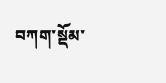བཀག་སྡོམ་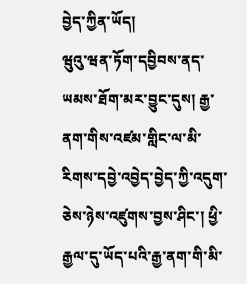བྱེད་ཀྱིན་ཡོད།
ཝུའུ་ཝན་ཏོག་དབྱིབས་ནད་ཡམས་ཐོག་མར་བྱུང་དུས། རྒྱ་ནག་གིས་འཛམ་གླིང་ལ་མི་རིགས་དབྱེ་འབྱེད་བྱེད་ཀྱི་འདུག་ཅེས་ཉེས་འཛུགས་བྱས་ཤིང་། ཕྱི་རྒྱལ་དུ་ཡོད་པའི་རྒྱ་ནག་གི་མི་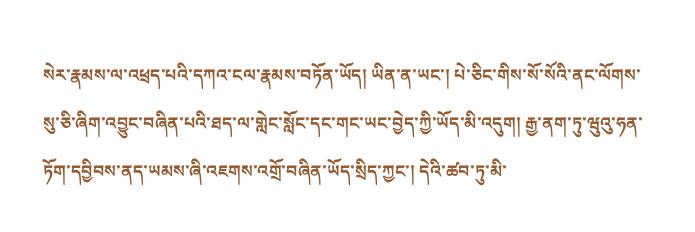སེར་རྣམས་ལ་འཕྲད་པའི་དཀའ་ངལ་རྣམས་བཏོན་ཡོད། ཡིན་ན་ཡང་། པེ་ཅིང་གིས་སོ་སོའི་ནང་ལོགས་སུ་ཅི་ཞིག་འབྱུང་བཞིན་པའི་ཐད་ལ་གླེང་སློང་དང་གང་ཡང་བྱེད་ཀྱི་ཡོད་མི་འདུག། རྒྱ་ནག་ཏུ་ཝུའུ་ཧན་ཏོག་དབྱིབས་ནད་ཡམས་ཞི་འཇགས་འགྲོ་བཞིན་ཡོད་སྲིད་ཀྱང་། དེའི་ཚབ་ཏུ་མི་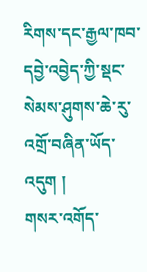རིགས་དང་རྒྱལ་ཁབ་དབྱེ་འབྱེད་ཀྱི་སྡང་སེམས་ཤུགས་ཆེ་རུ་འགྲོ་བཞིན་ཡོད་འདུག །
གསར་འགོད་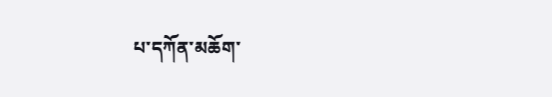པ་དཀོན་མཆོག་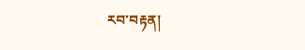རབ་བརྟན།